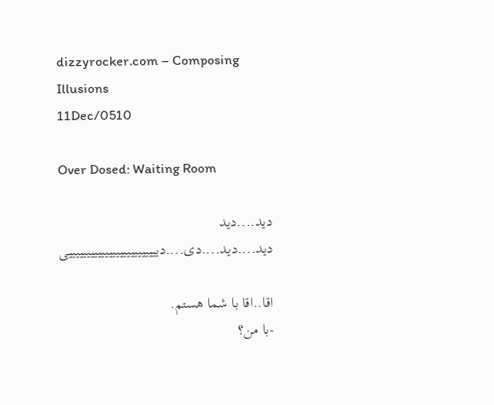dizzyrocker.com – Composing Illusions
11Dec/0510

Over Dosed: Waiting Room

دید....دید دید....دید....دی....دیییییییییییییییییییییییییی

اقا..اقا با شما هستم.
-با من؟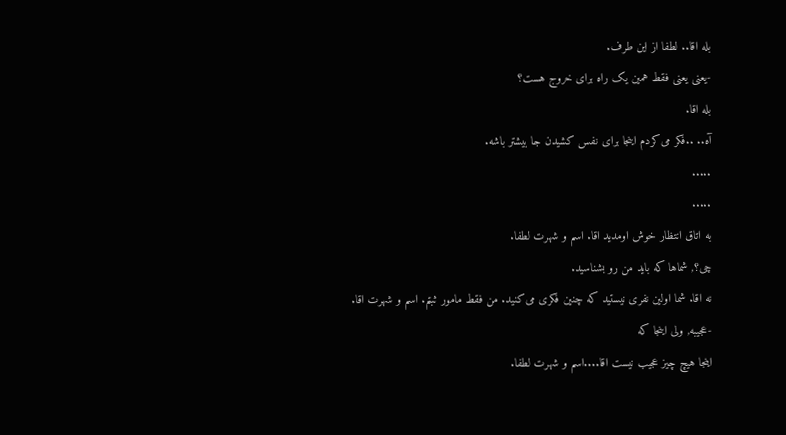بله اقا.. لطفا از این طرف.
-يعنی يعنی فقط همین یک راه برای خروج هست؟
بله اقا.
آه.. ..فکر می‌کردم اینجا برای نفس کشیدن جا بیشتر باشه.
.....
.....
به اتاق انتظار خوش اومديد اقا. اسم و شهرت لطفا.
چی؟, شماها که باید من رو بشناسید.
نه اقا. شما اولین نفری نیستید که چنین فکری می‌کنید. من فقط مامور ثبتم. اسم و شهرت اقا.
-عجیبه, ولی اينجا که
اینجا هیچ چیز عجیب نیست اقا....اسم و شهرت لطفا.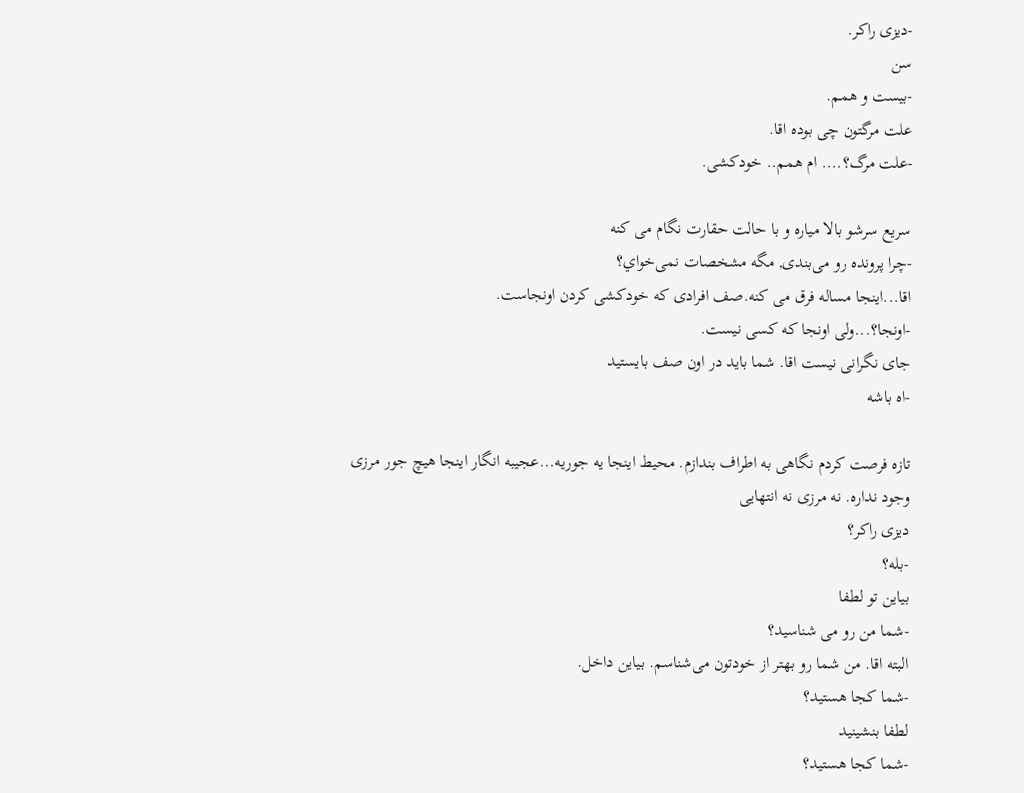-دیزی راکر.
سن
-بیست و همم.
علت مرگتون چی بوده اقا.
-علت مرگ؟.... ام همم.. خودکشی.

سریع سرشو بالا میاره و با حالت حقارت نگام می کنه
-چرا پرونده رو می‌بندی, مگه مشخصات نمی‌خواي؟
اقا...اینجا مساله فرق می کنه.صف افرادی که خودکشی کردن اونجاست.
-اونجا؟...ولی اونجا که کسی نیست.
جای نگرانی نیست اقا. شما باید در اون صف بایستید
-اه باشه

تازه فرصت کردم نگاهی به اطراف بندازم. محیط اینجا یه جوریه...عجيبه انگار اينجا هيچ جور مرزی وجود نداره. نه مرزی نه انتهايی
دیزی راکر؟
-بله؟
بیاین تو لطفا
-شما من رو می شناسید؟
البته اقا. من شما رو بهتر از خودتون می‌شناسم. بیاین داخل.
-شما کجا هستید؟
لطفا بنشینید
-شما کجا هستید؟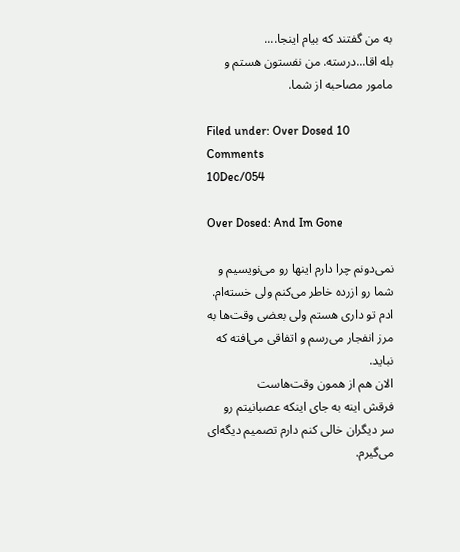به من گفتند که بیام اینجا....
بله اقا...درسته. من نفستون هستم و مامور مصاحبه از شما.

Filed under: Over Dosed 10 Comments
10Dec/054

Over Dosed: And Im Gone

نمی‌دونم چرا دارم اینها رو می‌نویسیم و شما رو ازرده خاطر می‌کنم ولی خسته‌ام.
ادم تو داری هستم ولی بعضی وقت‌ها به مرز انفجار می‌رسم و اتفاقی می‌افته که نباید.
الان هم از همون وقت‌هاست
فرقش اینه به جای اینکه عصبانیتم رو سر دیگران خالی کنم دارم تصميم ديگه‌ای می‌گيرم‌.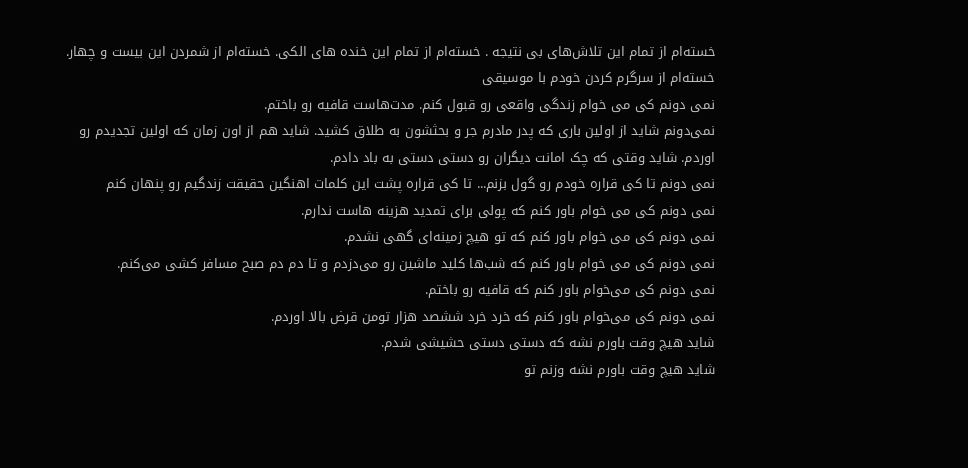خسته‌ام از تمام این تلاش‌های بی نتیجه . خسته‌ام از تمام این خنده های الکی. خسته‌ام از شمردن این بیست و چهار. خسته‌ام از سرگرم کردن خودم با موسیقی
نمی دونم کی می خوام زندگی واقعی رو قبول کنم. مدت‌هاست قافیه رو باختم.
نمی‌دونم شاید از اولین باری که پدر مادرم جر و بحثشون به طلاق کشيد. شاید هم از اون زمان که اولین تجدیدم رو اوردم. شاید وقتی که چک امانت دیگران رو دستی دستی به باد دادم.
نمی دونم تا کی قراره خودم رو گول بزنم... تا کی قراره پشت این کلمات اهنگین حقیقت زندگیم رو پنهان کنم
نمی دونم کی می خوام باور کنم که پولی برای تمدید هزینه هاست ندارم.
نمی دونم کی می خوام باور کنم که تو هیچ زمینه‌ای گهی نشدم.
نمی دونم کی می خوام باور کنم که شب‌ها کلید ماشین رو می‌دزدم و تا دم دم صبح مسافر کشی می‌کنم.
نمی دونم کی می‌خوام باور کنم که قافیه رو باختم.
نمی دونم کی می‌خوام باور کنم که خرد خرد ششصد هزار تومن قرض بالا اوردم.
شاید هیچ وقت باورم نشه که دستی دستی حشیشی شدم.
شاید هیچ وقت باورم نشه وزنم تو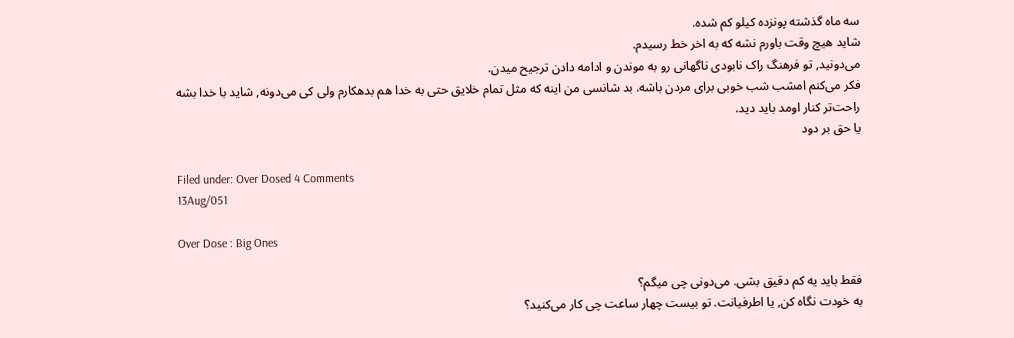سه ماه گذشته پونزده کیلو کم شده.
شاید هیچ وقت باورم نشه که به اخر خط رسیدم.
می‌‌دونید, تو فرهنگ راک نابودی ناگهانی رو به موندن و ادامه دادن ترجیح میدن.
فکر می‌کنم امشب شب خوبی برای مردن باشه. بد شانسی من اینه که مثل تمام خلايق حتی به خدا هم بدهکارم ولی کی می‌دونه, شاید با خدا بشه راحت‌تر کنار اومد باید دید.
یا حق بر دود

Filed under: Over Dosed 4 Comments
13Aug/051

Over Dose : Big Ones

فقط باید یه کم دقیق بشی. می‌دونی چی میگم؟
به خودت نگاه کن, یا اطرفیانت. تو بیست چهار ساعت چی کار می‌کنید؟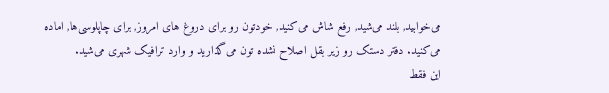می‌خوابید, بلند می‌شید, رفع شاش می‌کنید, خودتون رو برای دروغ های امروز, برای چاپلوسی‌ها, اماده می‌کنید. دفتر دستک رو زير بقل اصلاح نشده تون می‌گذاريد و وارد ترافیک شهری می‌شید.
این فقط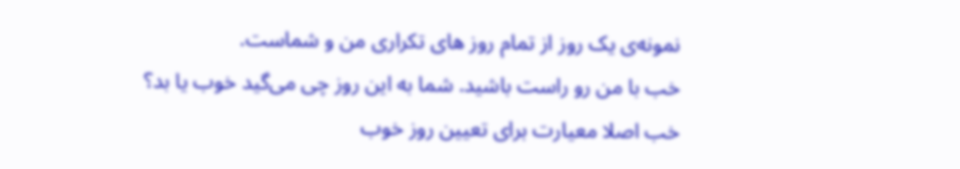نمونه‌ی یک روز از تمام روز های تکراری من و شماست.
خب با من رو راست باشيد. شما به این روز چی می‌گید خوب یا بد؟
خب اصلا معیارت برای تعیین روز خوب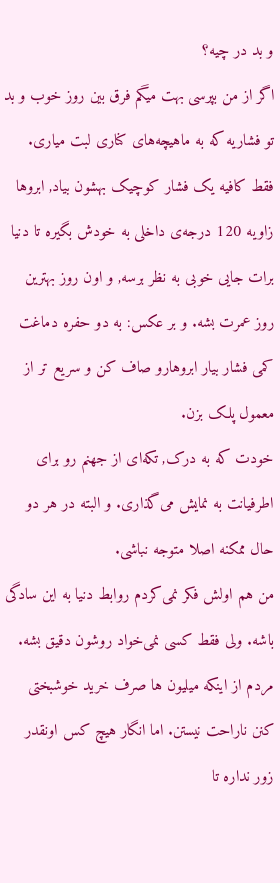و بد در چیه؟
اگر از من بپرسی بهت میگم فرق بین روز خوب و بد تو فشاریه که به ماهیچه‌های کناری لبت میاری. فقط کافیه یک فشار کوچیک بهشون بیاد, ابروها زاویه 120 درجه‌ی داخلی به خودش بگیره تا دنیا برات جایی خوبی به نظر برسه, و اون روز بهترین روز عمرت بشه. و بر عکس: به دو حفره دماغت کمی فشار بیار ابروهارو صاف کن و سریع تر از معمول پلک بزن.
خودت که به درک, تکه‌ای از جهنم رو برای اطرفیانت به نمایش می‌گذاری. و البته در هر دو حال ممکنه اصلا متوجه نباشی.
من هم اولش فکر نمی‌کردم روابط دنیا به این سادگی باشه. ولی فقط کسی نمی‌خواد روشون دقیق بشه. مردم از اینکه میلیون ها صرف خرید خوشبختی کنن ناراحت نیستن. اما انگار هیچ کس اونقدر زور نداره تا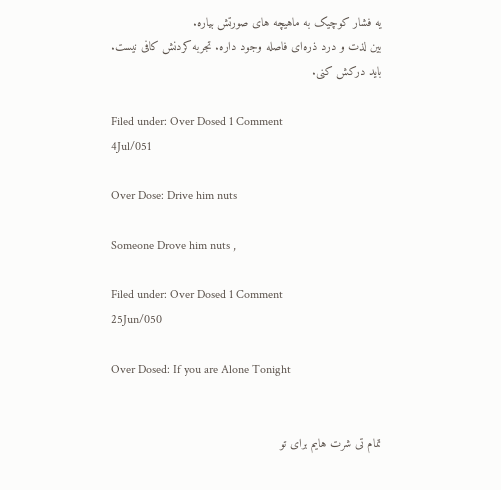یه فشار کوچیک به ماهیچه های صورتش بیاره.
بين لذت و درد ذره‌ای فاصله وجود داره. تجربه کردنش کافی نيست. بايد درکش کنی.

Filed under: Over Dosed 1 Comment
4Jul/051

Over Dose: Drive him nuts

Someone Drove him nuts ,

Filed under: Over Dosed 1 Comment
25Jun/050

Over Dosed: If you are Alone Tonight


تمام تی شرت هایم برای تو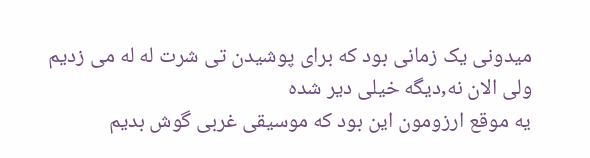میدونی یک زمانی بود که برای پوشیدن تی شرت له له می زدیم ولی الان نه,دیگه خیلی دیر شده
یه موقع ارزومون این بود که موسیقی غربی گوش بدیم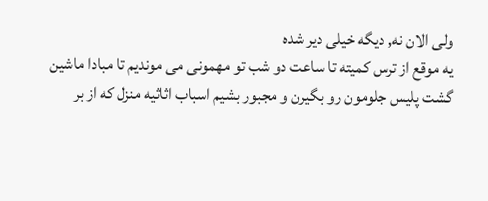ولی الان نه, دیگه خیلی دیر شده
یه موقع از ترس کمیته تا ساعت دو شب تو مهمونی می موندیم تا مبادا ماشین گشت پلیس جلومون رو بگیرن و مجبور بشیم اسباب اثاثیه منزل که از بر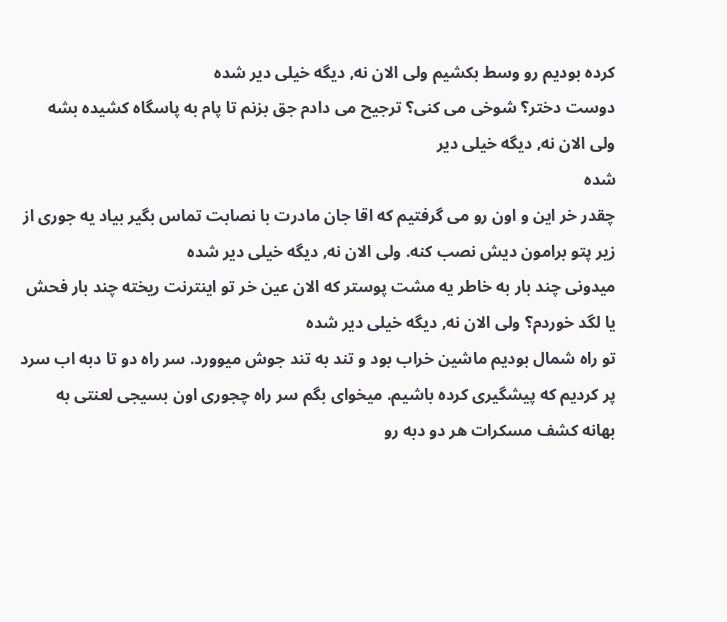کرده بودیم رو وسط بکشیم ولی الان نه, دیگه خیلی دیر شده
دوست دختر؟ شوخی می کنی؟ ترجیح می دادم جق بزنم تا پام به پاسگاه کشیده بشه ولی الان نه, دیگه خیلی دیر
شده
چقدر خر این و اون رو می گرفتیم که اقا جان مادرت با نصابت تماس بگیر بیاد یه جوری از زیر پتو برامون دیش نصب کنه. ولی الان نه, دیگه خیلی دیر شده
میدونی چند بار به خاطر یه مشت پوستر که الان عین خر تو اینترنت ریخته چند بار فحش یا لگد خوردم؟ ولی الان نه, دیگه خیلی دیر شده
تو راه شمال بودیم ماشین خراب بود و تند به تند جوش میوورد. سر راه دو تا دبه اب سرد پر کردیم که پیشگیری کرده باشیم. میخوای بگم سر راه چجوری اون بسیجی لعنتی به بهانه کشف مسکرات هر دو دبه رو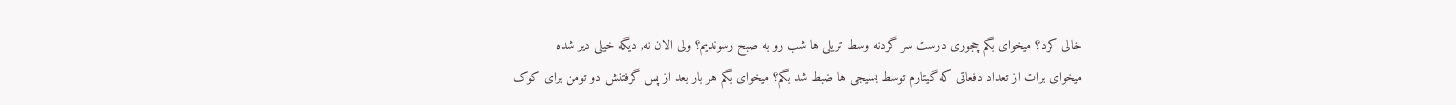خالی کرد؟ میخوای بگم چجوری درست سر گردنه وسط تریلی ها شب رو به صبح رسوندیم؟ ولی الان نه, دیگه خیلی دیر شده
میخوای برات از تعداد دفعاتی که گیتارم توسط بسیجی ها ضبط شد بگم؟ میخوای بگم هر بار بعد از پس گرفتنش دو تومن برای کوک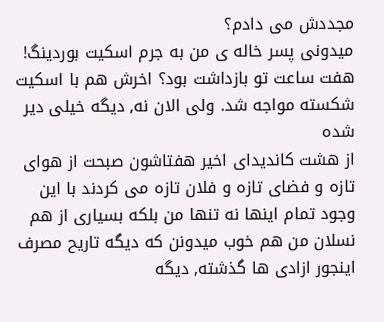مجددش می دادم؟
میدونی پسر خاله ی من به جرم اسکیت بوردینگ! هفت ساعت تو بازداشت بود؟ اخرش هم با اسکیت شکسته مواجه شد. ولی الان نه, دیگه خیلی دیر شده
از هشت کاندیدای اخیر هفتاشون صبحت از هوای تازه و فضای تازه و فلان تازه می کردند با این وجود تمام اینها نه تنها من بلکه بسیاری از هم نسلان من هم خوب میدونن که دیگه تاریح مصرف اینجور ازادی ها گذشته, دیگه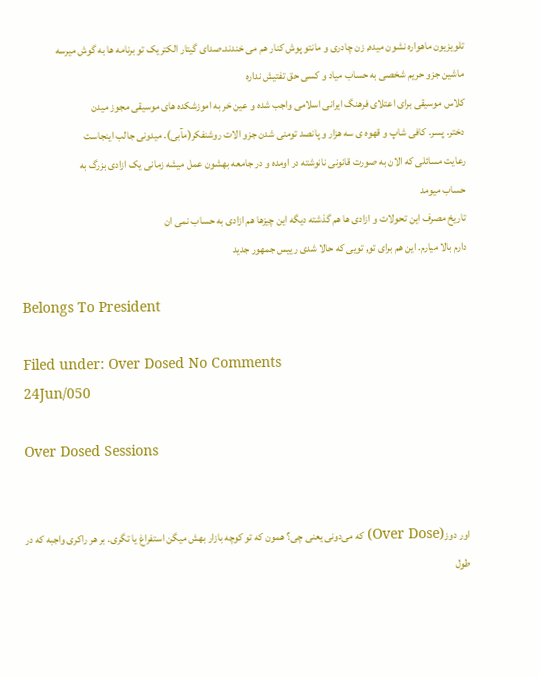تلویزیون ماهواره نشون میده, زن چادری و مانتو پوش کنار هم می خندند.صدای گیتار الکتریک تو برنامه ها به گوش میرسه
ماشین جزو حریم شخصی به حساب میاد و کسی حق تفتیش نداره
کلاس موسیقی برای اعتلای فرهنگ ایرانی اسلامی واجب شده و عین خر به اموزشکده های موسیقی مجوز میدن
دختر. پسر. کافی شاپ و قهوه ی سه هزار و پانصد تومنی شدن جزو الات روشنفکر(مآبی). میدونی جالب اینجاست
رعایت مسائلی که الان به صورت قانونی نانوشته در اومده و در جامعه بهشون عمل میشه زمانی یک ازادی بزرگ به
حساب میومد
تاریخ مصرف این تحولات و ازادی ها هم گذشته دیگه این چیزها هم ازادی به حساب نمی ان
دارم بالا میارم. این هم برای تو, تویی که حالا شدی رییس جمهور جدید

Belongs To President

Filed under: Over Dosed No Comments
24Jun/050

Over Dosed Sessions


اور دوز(Over Dose) که می‌دونی یعنی چی؟ همون که تو کوچه بازار بهش ميگن استفراغ يا تگری. بر هر راکری واجبه که در طول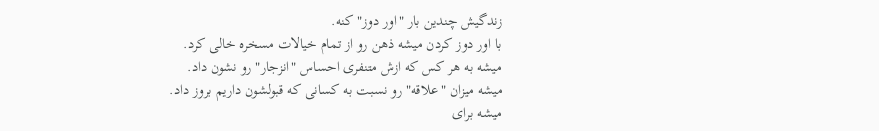زندگیش چندین بار "اور دوز" کنه.
با اور دوز کردن ميشه ذهن رو از تمام خيالات مسخره خالی کرد.
ميشه به هر کس که ازش متنفری احساس "انزجار" رو نشون داد.
ميشه ميزان "علاقه" رو نسبت به کسانی که قبولشون داریم بروز داد.
ميشه برای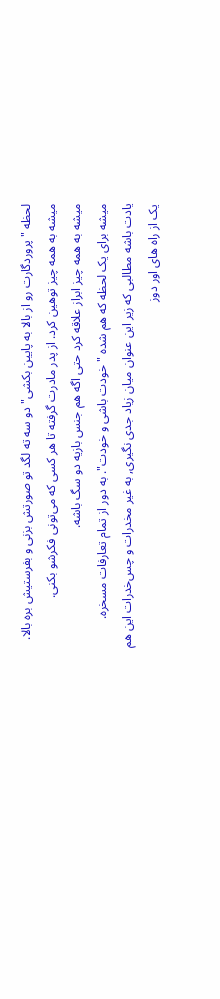لحظه "پروردگارت رو از بالا به پايين بکشی" دو سه ته لگد تو صورتش بزنی و بفرستیش بره بالا.
ميشه به همه چيز توهين کرد. از پدر مادرت گرفته تا هر کسی که می‌تونی فکرشو بکنی.
ميشه به همه چيز ابراز علاقه کرد حتی اگه هم جنس بازيه دو سگ باشه.
ميشه برای يک لحظه که هم شده "خودت باشی و خودت". به دور از تمام تعارفات مسخره.
يادت باشه مطالبی که زير اين عنوان ميان زياد جدی نگيری, به غير مخدرات و چس‌خدرات اين هم يک از راه های اور دوز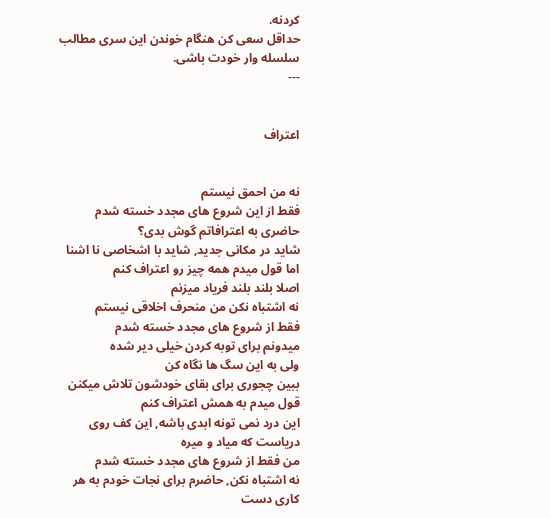کردنه.
حداقل سعی کن هنگام خوندن اين سری مطالب سلسله وار خودت باشی.
---


اعتراف


نه من احمق نیستم
فقط از این شروع های مجدد خسته شدم
حاضری به اعترافاتم گوش بدی؟
شاید در مکانی جدید, شاید با اشخاصی نا اشنا
اما قول میدم همه چیز رو اعتراف کنم
اصلا بلند بلند فریاد میزنم
نه اشتباه نکن من منحرف اخلاقی نیستم
فقط از شروع های مجدد خسته شدم
میدونم برای توبه کردن خیلی دیر شده
ولی به این سگ ها نگاه کن
ببین چجوری برای بقای خودشون تلاش میکنن
قول میدم به همش اعتراف کنم
این درد نمی تونه ابدی باشه, این کف روی دریاست که میاد و میره
من فقط از شروع های مجدد خسته شدم
نه اشتباه نکن, حاضرم برای نجات خودم به هر کاری دست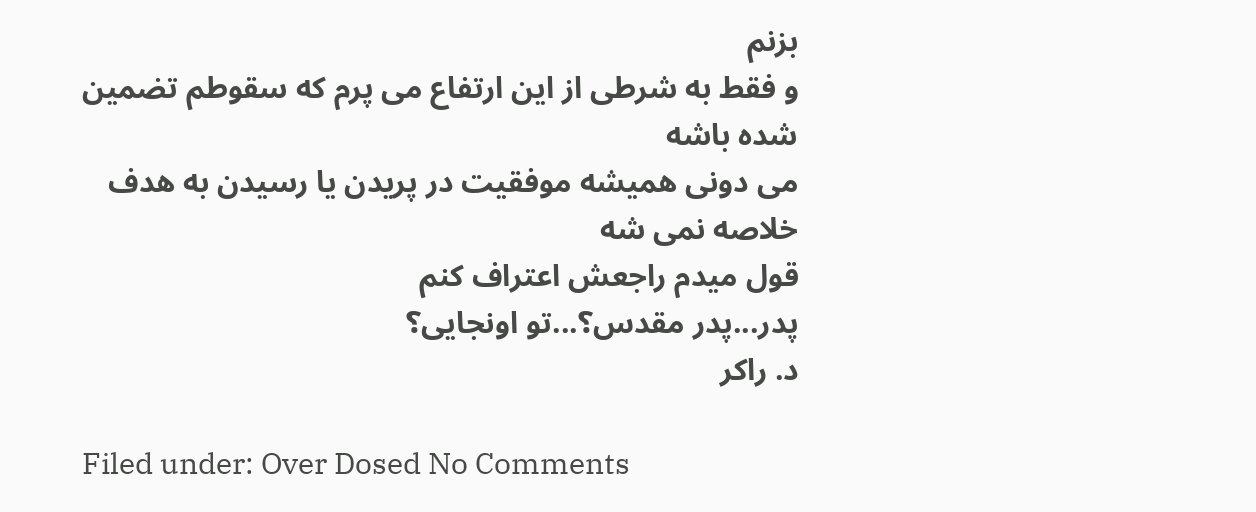بزنم
و فقط به شرطی از این ارتفاع می پرم که سقوطم تضمین شده باشه
می دونی همیشه موفقیت در پریدن یا رسیدن به هدف خلاصه نمی شه
قول میدم راجعش اعتراف کنم
پدر...پدر مقدس؟...تو اونجایی؟
د. راکر

Filed under: Over Dosed No Comments